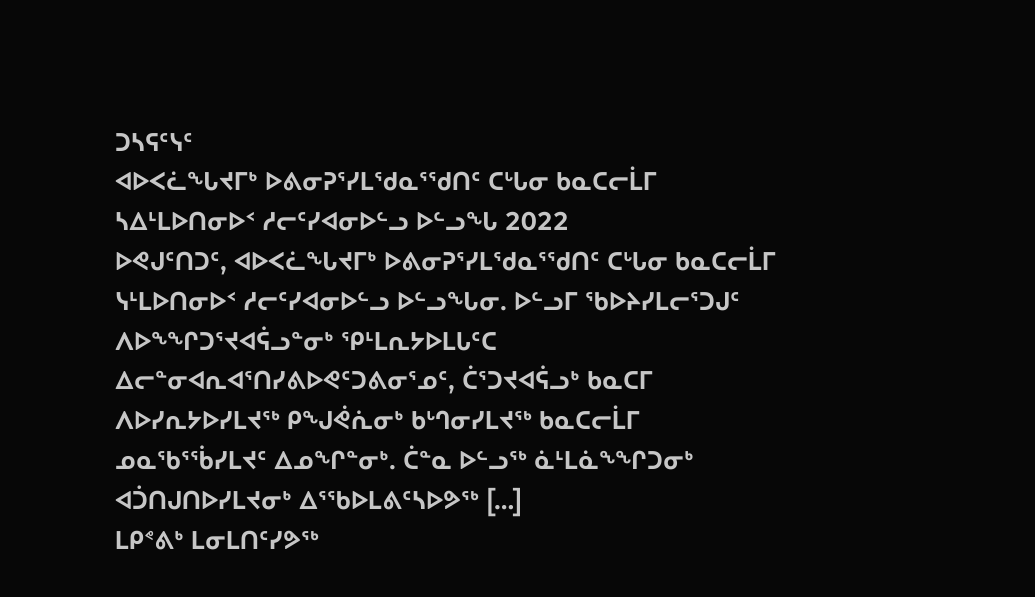ᑐᓴᕋᑦᓭᑦ
ᐊᐅᐸᓛᖓᔪᒥᒃ ᐅᕕᓂᕈᕐᓯᒪᖁᓇᕐᖁᑎᑦ ᑕᒡᒐᓂ ᑲᓇᑕᓕᒫᒥ ᓴᐃᒻᒪᐅᑎᓂᐅᑉ ᓱᓕᑦᓯᐊᓂᐅᓪᓗ ᐅᓪᓗᖓ 2022
ᐅᕙᒍᑦᑎᑐᑦ, ᐊᐅᐸᓛᖓᔪᒥᒃ ᐅᕕᓂᕈᕐᓯᒪᖁᓇᕐᖁᑎᑦ ᑕᒡᒐᓂ ᑲᓇᑕᓕᒫᒥ ᓭᒻᒪᐅᑎᓂᐅᑉ ᓱᓕᑦᓯᐊᓂᐅᓪᓗ ᐅᓪᓗᖓᓂ. ᐅᓪᓗᒥ ᖃᐅᔨᓯᒪᓕᕐᑐᒍᑦ ᐱᐅᖕᖏᑐᕐᔪᐊᕌᓗᓐᓂᒃ ᕿᒻᒪᕆᔭᐅᒪᒐᑦᑕ ᐃᓕᓐᓂᐊᕆᐊᕐᑎᓯᕕᐅᕙᑦᑐᕕᓂᕐᓄᑦ, ᑖᕐᑐᔪᐊᕌᓗᒃ ᑲᓇᑕᒥ ᐱᐅᓯᕆᔭᐅᓯᒪᔪᖅ ᑭᖑᕚᕇᓂᒃ ᑲᒡᒉᓂᓯᒪᔪᖅ ᑲᓇᑕᓕᒫᒥ ᓄᓇᖃᕐᖄᓯᒪᔪᑦ ᐃᓄᖏᓐᓂᒃ. ᑖᓐᓇ ᐅᓪᓗᖅ ᓈᒻᒪᓈᖕᖏᑐᓂᒃ ᐊᑑᑎᒍᑎᐅᓯᒪᔪᓂᒃ ᐃᕐᖃᐅᒪᕕᑦᓴᐅᕗᖅ […]
ᒪᑭᕝᕕᒃ ᒪᓂᒪᑎᑦᓯᕗᖅ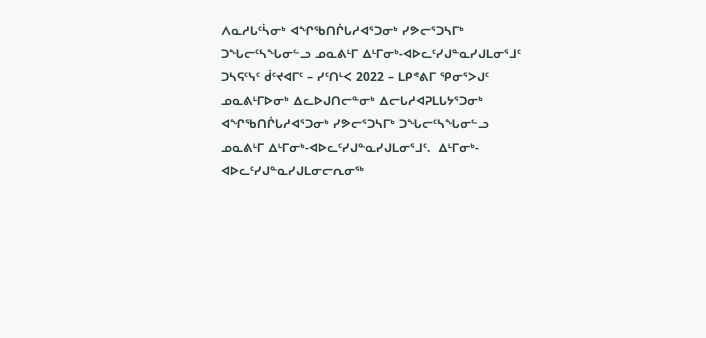ᐱᓇᓱᒐᑦᓵᓂᒃ ᐊᖏᖃᑎᒌᒐᓱᐊᕐᑐᓂᒃ ᓯᕗᓕᕐᑐᓴᒥᒃ ᑐᖓᓕᑦᓴᖓᓂᓪᓗ ᓄᓇᕕᒻᒥ ᐃᒻᒥᓂᒃ-ᐊᐅᓚᑦᓯᒍᓐᓇᓯᒍᒪᓂᕐᒧᑦ
ᑐᓴᕋᑦᓭᑦ ᑰᑦᔪᐊᒥᑦ – ᓯᑦᑎᒻᐸ 2022 – ᒪᑭᕝᕕᒥ ᕿᓂᕐᐳᒍᑦ ᓄᓇᕕᒻᒥᐅᓂᒃ ᐃᓚᐅᒍᑎᓕᓐᓂᒃ ᐃᓕᒐᓱᐊᕈᒪᒐᔭᕐᑐᓂᒃ ᐊᖏᖃᑎᒌᒐᓱᐊᕐᑐᓂᒃ ᓯᕗᓕᕐᑐᓴᒥᒃ ᑐᖓᓕᑦᓴᖓᓂᓪᓗ ᓄᓇᕕᒻᒥ ᐃᒻᒥᓂᒃ-ᐊᐅᓚᑦᓯᒍᓐᓇᓯᒍᒪᓂᕐᒧᑦ.  ᐃᒻᒥᓂᒃ-ᐊᐅᓚᑦᓯᒍᓐᓇᓯᒍᒪᓂᓕᕆᓂᖅ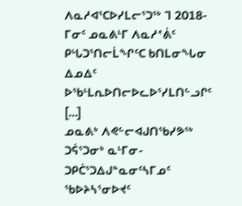ᐱᓇᓱᐊᕐᑕᐅᓯᒪᓕᕐᑐᖅ ᒣ 2018-ᒥᓂᑦ ᓄᓇᕕᒻᒥ ᐱᓇᓱᕝᕖᑦ ᑭᒡᒐᑐᕐᑎᓕᒫᖏᑦᑕ ᑲᑎᒪᓂᖓᓂ ᐃᓄᐃᑦ ᐅᖃᒻᒪᕆᐅᑎᓕᐅᓚᐅᕐᓯᒪᑎᓪᓗᒋᑦ […]
ᓄᓇᕕᒃ ᐱᕙᓪᓕᐊᒍᑎᖃᓯᕗᖅ ᑐᕌᕐᑐᓂᒃ ᓇᒻᒥᓂ-ᑐᑭᑖᕐᑐᐃᒍᓐᓇᓂᑦᓴᒥᓄᑦ ᖃᐅᔨᓴᕐᓂᐅᔪᑦ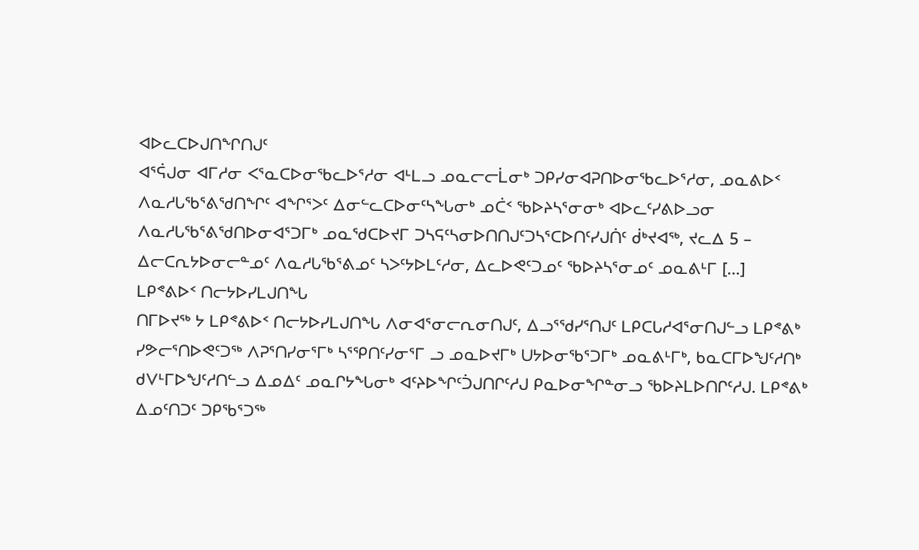ᐊᐅᓚᑕᐅᒍᑎᖏᑎᒍᑦ
ᐊᕐᕌᒍᓂ ᐊᒥᓱᓂ ᐸᕐᓇᑕᐅᓂᖃᓚᐅᕐᓱᓂ ᐊᒻᒪᓗ ᓄᓇᓕᓕᒫᓂᒃ ᑐᑭᓯᓂᐊᕈᑎᐅᓂᖃᓚᐅᕐᓱᓂ, ᓄᓇᕕᐅᑉ ᐱᓇᓱᒐᖃᕐᕕᖁᑎᖏᑦ ᐊᖏᕐᐳᑦ ᐃᓂᓪᓚᑕᐅᓂᑦᓴᖓᓂᒃ ᓄᑖᑉ ᖃᐅᔨᓴᕐᓂᓂᒃ ᐊᐅᓚᑦᓯᕕᐅᓗᓂ ᐱᓇᓱᒐᖃᕐᕕᖁᑎᐅᓂᐊᕐᑐᒥᒃ ᓄᓇᖁᑕᐅᔪᒥ ᑐᓴᕋᑦᓴᓂᐅᑎᑎᒍᑦᑐᓴᕐᑕᐅᑎᑦᓯᒍᑏᑦ ᑰᒃᔪᐊᖅ, ᔪᓚᐃ 5 – ᐃᓕᑕᕆᔭᐅᓂᓕᓐᓄᑦ ᐱᓇᓱᒐᖃᕐᕕᓄᑦ ᓴᐳᑦᔭᐅᒪᑦᓱᓂ, ᐃᓚᐅᕙᑦᑐᓄᑦ ᖃᐅᔨᓴᕐᓂᓄᑦ ᓄᓇᕕᒻᒥ […]
ᒪᑭᕝᕕᐅᑉ ᑎᓕᔭᐅᓯᒪᒍᑎᖓ
ᑎᒥᐅᔪᖅ ᔭ ᒪᑭᕝᕕᐅᑉ ᑎᓕᔭᐅᓯᒪᒍᑎᖓ ᐱᓂᐊᕐᓂᓕᕆᓂᑎᒍᑦ, ᐃᓗᕐᖁᓯᕐᑎᒍᑦ ᒪᑭᑕᒐᓱᐊᕐᓂᑎᒍᓪᓗ ᒪᑭᕝᕕᒃ ᓯᕗᓕᕐᑎᐅᕙᑦᑐᖅ ᐱᕈᕐᑎᓯᓂᕐᒥᒃ ᓴᕐᕿᑎᑦᓯᓂᕐᒥ ᓗ ᓄᓇᐅᔪᒥᒃ ᑌᔭᐅᓂᖃᕐᑐᒥᒃ ᓄᓇᕕᒻᒥᒃ, ᑲᓇᑕᒥᐅᖑᑦᓱᑎᒃ ᑯᐯᒻᒥᐅᖑᑦᓱᑎᓪᓗ ᐃᓄᐃᑦ ᓄᓇᒋᔭᖓᓂᒃ ᐊᑦᔨᐅᖏᑦᑑᒍᑎᒋᑦᓱᒍ ᑭᓇᐅᓂᖏᓐᓂᓗ ᖃᐅᔨᒪᐅᑎᒋᑦᓱᒍ. ᒪᑭᕝᕕᒃ ᐃᓄᑦᑎᑐᑦ ᑐᑭᖃᕐᑐᖅ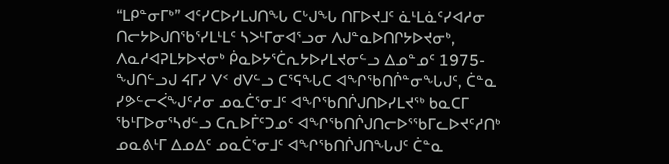“ᒪᑭᓐᓂᒥᒃ” ᐊᑦᓯᑕᐅᓯᒪᒍᑎᖓ ᑕᒡᒍᖓ ᑎᒥᐅᔪᒧᑦ ᓈᒻᒪᓈᑦᓯᐊᓱᓂ ᑎᓕᔭᐅᒍᑎᖃᕐᓯᒪᒻᒪᑦ ᓴᐳᒻᒥᓂᐊᕐᓗᓂ ᐱᒍᓐᓇᐅᑎᒋᔭᐅᔪᓂᒃ, ᐱᓇᓱᐊᕈᒪᔭᐅᔪᓂᒃ ᑮᓇᐅᔭᕐᑖᕆᔭᐅᓯᒪᔪᓂᓪᓗ ᐃᓄᓐᓄᑦ 1975-ᖑᑎᓪᓗᒍ ᔦᒥᓯ ᐯᑉ ᑯᐯᓪᓗ ᑕᕐᕋᖓᑕ ᐊᖏᖃᑎᒌᓐᓂᖓᒍᑦ, ᑖᓐᓇ ᓯᕗᓪᓕᐹᖑᑦᓱᓂ ᓄᓇᑖᕐᓂᒧᑦ ᐊᖏᖃᑎᒌᒍᑎᐅᓯᒪᔪᖅ ᑲᓇᑕᒥ ᖃᒻᒥᐅᓂᕐᓴᑯᓪᓗ ᑕᕆᐅᒦᑦᑐᓄᑦ ᐊᖏᖃᑎᒌᒍᑎᓕᐅᕐᖃᒥᓚᐅᔪᑦᓱᑎᒃ ᓄᓇᕕᒻᒥ ᐃᓄᐃᑦ ᓄᓇᑖᕐᓂᒧᑦ ᐊᖏᖃᑎᒌᒍᑎᖓᒍᑦ ᑖᓐᓇ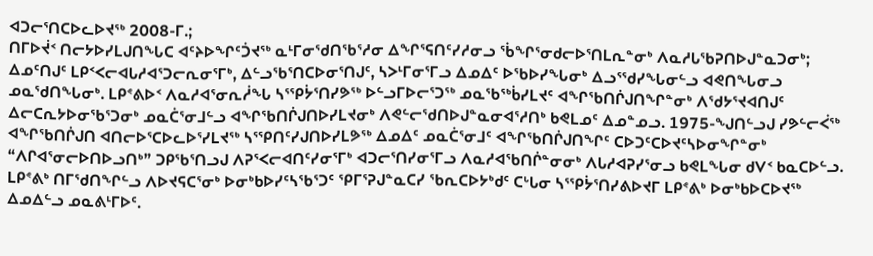ᐊᑐᓕᕐᑎᑕᐅᓚᐅᔪᖅ 2008-ᒥ.;
ᑎᒥᐅᔫᑉ ᑎᓕᔭᐅᓯᒪᒍᑎᖓᑕ ᐊᑦᔨᐅᖏᑦᑑᔪᖅ ᓇᒻᒥᓂᖁᑎᖃᕐᓱᓂ ᐃᖏᕐᕋᑎᑦᓯᓱᓂᓗ ᖄᖏᕐᓂᑯᓕᐅᕐᑎᒪᕆᓐᓂᒃ ᐱᓇᓱᒐᖃᕈᑎᐅᒍᓐᓇᑐᓂᒃ; ᐃᓄᑦᑎᒍᑦ ᒪᑭᑉᐸᓕᐊᒐᓱᐊᕐᑐᓕᕆᓂᕐᒥᒃ, ᐃᓪᓗᖃᕐᑎᑕᐅᓂᕐᑎᒍᑦ, ᓴᐳᒻᒥᓂᕐᒥᓗ ᐃᓄᐃᑦ ᐅᖃᐅᓯᖓᓂᒃ ᐃᓗᕐᖁᓯᖓᓂᓪᓗ ᐊᕙᑎᖓᓂᓗ ᓄᓇᖁᑎᖓᓂᒃ. ᒪᑭᕝᕕᐅᑉ ᐱᓇᓱᐊᕐᓂᕆᓲᖓ ᓴᕐᕿᔮᕐᑎᓯᕗᖅ ᐅᓪᓗᒥᐅᓕᕐᑐᖅ ᓄᓇᖃᖅᑳᓯᒪᔪᑦ ᐊᖏᖃᑎᒌᒍᑎᖏᓐᓂᒃ ᐱᖁᔭᕐᔪᐊᑎᒍᑦ ᐃᓕᑕᕆᔭᐅᓂᖃᕐᑐᓂᒃ ᓄᓇᑖᕐᓂᒧᓪᓗ ᐊᖏᖃᑎᒌᒍᑎᐅᓯᒪᔪᓂᒃ ᐱᕙᓪᓕᖁᑎᐅᒍᓐᓇᓂᐊᕐᓱᑎᒃ ᑲᕙᒪᓄᑦ ᐃᓄᓐᓄᓗ. 1975-ᖑᑎᓪᓗᒍ ᓯᕗᓪᓕᐹᖅ ᐊᖏᖃᑎᒌᒍᑎ ᐊᑎᓕᐅᕐᑕᐅᓚᐅᕐᓯᒪᔪᖅ ᓴᕐᕿᑎᑦᓯᒍᑎᐅᓯᒪᕗᖅ ᐃᓄᐃᑦ ᓄᓇᑖᕐᓂᒧᑦ ᐊᖏᖃᑎᒌᒍᑎᖏᑦ ᑕᐅᑐᑦᑕᐅᔪᑦᓴᐅᓂᖏᓐᓂᒃ “ᐱᒋᐊᕐᓂᓕᐅᑎᐅᓗᑎᒃ” ᑐᑭᖃᕐᑎᓗᒍ ᐱᕈᕐᐸᓕᐊᑎᑦᓯᓂᕐᒥᒃ ᐊᑐᓕᕐᑎᓯᓂᕐᒥᓗ ᐱᓇᓱᐊᖃᑎᒌᓐᓂᓂᒃ ᐱᒐᓱᐊᕈᓯᕐᓂᓗ ᑲᕙᒪᖓᓂ ᑯᐯᑉ ᑲᓇᑕᐅᓪᓗ. ᒪᑭᕝᕕᒃ ᑎᒥᖁᑎᖏᓪᓗ ᐱᐅᔪᕋᑕᕐᓂᒃ ᐅᓂᒃᑲᐅᓯᑦᓴᖃᕐᑐᑦ ᕿᒥᕐᕈᒍᓐᓇᑕᓯ ᖃᕆᑕᐅᔭᒃᑯᑦ ᑕᒡᒐᓂ ᓴᕐᕿᔮᕐᑎᓯᕕᐅᔪᒥ ᒪᑭᕝᕕᒃ ᐅᓂᒃᑲᐅᑕᐅᔪᖅ ᐃᓄᐃᓪᓗ ᓄᓇᕕᒻᒥᐅᑦ.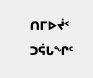ᑎᒥᐅᔫᑉ ᑐᕌᒐᖏᑦ